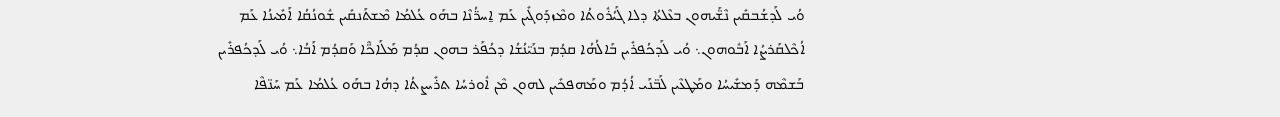ܘܳܝ ܠܰܕܫܳܒܩܺܝܢ ܢܶܫ̈ܰܝܗܘܢ ܒܥܶܠܬܳܐ ܕܠܐ ܓܰܝܳܪܽܘܬܳܐ ܘܡܶܙܕܰܘܓܺܝܢ ܥܰܡ ܐ̱ܚܪ̈ܳܢܶܐ ܒܗܰܘ ܥܳܠܡܳܐ ܡܶܫܬܰܢܩܺܝܢ ܫܽܘܢܳܩܳܐ ܐܰܡܺܝܢܳܐ ܥܰܡ ܐܳܟܶܠܩܰܪܨܳܐ ܐܰܒܽܘܗܘܢ܆ ܘܳܝ ܠܰܕܟܳܦܪܺܝܢ ܒܰܐܠܳܗܳܐ ܩܕܳܡ ܒܢܰܝ̈ܢܳܫܳܐ ܕܟܳܦܰܪ ܒܗܘܢ ܩܕܳܡ ܡܰܠܰܐܟ̈ܶܐ ܘܰܩܕܳܡ ܐܰܒܳܐ܆ ܘܳܝ ܠܰܕܟܳܦܪܺܝܢ ܒܰܫܡܶܗ ܕܰܡܫܺܝܚܳܐ ܘܡܰܛܥܶܝܢ ܠܰܒ̈ܢܰܝ ܐܳܕܳܡ ܘܡܰܗܦܟܺܝܢ ܠܗܘܢ ܡܶܢ ܐܽܘܪܚܳܐ ܬܪܺܝܨܬܳܐ ܕܗܳܐ ܒܗܰܘ ܥܳܠܡܳܐ ܥܰܡ ܚܰܢ̈ܦܶܐ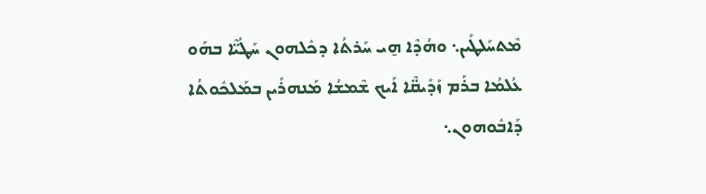ܡܶܬܚܰܠܛܺܝܢ܆ ܘܗܳܕܶܐ ܗ̱ܝ ܚܰܪܬܳܐ ܕܟܽܠܗܘܢ ܚܰܛܳܝ̈ܶܐ ܒܗܰܘ ܥܳܠܡܳܐ ܒܪܰܡ ܙܰܕܺܝܩ̈ܶܐ ܐܰܝܟ ܫܶܡܫܳܐ ܡܰܢܗܪܺܝܢ ܒܡܰܠܟܽܘܬܳܐ ܕܰܐܒܽܘܗܘܢ܆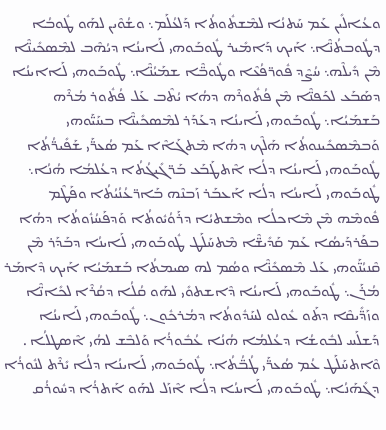ܘܥܳܐܠܺܝܢ ܥܰܡ ܚܰܬܢܳܐ ܠܡܶܫܬܽܘܬܳܐ ܕܰܠܥܳܠܰܡ܆ ܘܫܳܘܶܝܢ ܠܗܰܘ ܛܽܘܒܳܐ ܕܛܽܘܒܬܳܢ̈ܶܐ܆ ܐܰܝܟ ܕܰܐܡܺܝܪ ܛܽܘܒܰܘܗܝ ܠܰܐܝܢܳܐ ܕܝܳܗܶܒ ܠܡܶܣܟܺܝܢ̈ܶܐ ܡܶܢ ܕܺܝܠܶܗ܆ ܚܳܨܶܕ ܦܽܘܪ̈ܦܳܥܶܐ ܘܛܽܘܒ̈ܶܐ ܫܡܰܝܳܢ̈ܶܐ܆ ܛܽܘܒܰܘܗܝ ܠܰܐܐܝܢܳܐ ܕܣܰܒܰܥ ܠܟܰܦܢ̈ܶܐ ܡܶܢ ܦܳܬܽܘܪܶܗ ܕܗܳܐ ܝܳܬܶܒ ܥܰܠ ܦܳܬܽܘܪ ܡܳܪܶܗ ܒܰܫܡܰܝܳܐ܆ ܛܽܘܒܰܘܗܝ ܠܰܐܝܢܳܐ ܕܥܰܕܰܪ ܠܡܶܣܟܺܝܢ̈ܶܐ ܒܚܰܝ̈ܰܘܗܝ ܘܰܒܡܶܣܟܺܝܢܘܬܳܐ ܗܰܠܶܟ ܕܗܳܐ ܡܶܬܓܰܐܶܐ ܥܰܡ ܣܳܥܪ̈ܰܝ ܫܰܦܺܝܪ̈ܳܬܳܐ ܛܽܘܒܰܘܗܝ ܠܰܐܝܢܳܐ ܕܠܳܐ ܐܶܬܛܰܒܰܥ ܒܰܪ̈ܓܺܝܓܳܬܳܐ ܕܥܳܠܡܳܐ ܗܳܢܳܐ܆ ܛܽܘܒܰܘܗܝ ܠܰܐܝܢܳܐ ܕܠܳܐ ܐܰܥܒܰܪ ܙܰܒܢܶܗ ܒܰܐܪ̈ܥܳܢܳܝܳܬܳܐ ܘܦܰܛܶܡ ܦܽܘܡܶܗ ܡܶܢ ܡܶܐܟܠܳܐ ܘܡܶܫܬܝܳܐ ܕܪܰܘܳܝܽܘܬܳܐ ܘܰܕܦܰܚܳܙܽܘܬܳܐ ܕܗܳܐ ܒܦܰܪܕܰܝܣܳܐ ܥܰܡ ܩܰܕܺܝܫ̈ܶܐ ܡܶܬܚܰܠܰܛ ܛܽܘܒܰܘܗܝ ܠܰܐܝܢܳܐ ܕܒܰܕܰܪ ܡܶܢ ܩܶܢܝܳܢ̈ܰܘܗܝ ܥܰܠ ܡܶܣܟܺܢ̈ܶܐ ܘܣܳܡ ܠܗ ܣܝܡܬܳܐ ܒܰܫܡܰܝܳܐ ܐܰܝܟ ܕܶܐܡܰܪ ܡܳܪܰܢ܆ ܛܽܘܒܰܘܗܝ ܠܰܐܝܢܳܐ ܕܶܐܫܬܘܺܝ ܠܗܰܘ ܩܳܠܳܐ ܕܩܳܪܶܐ ܠܟܺܐܢ̈ܶܐ ܘܙܰܕ̈ܺܝܩܶܐ ܕܬܰܘ ܥܽܘܠܘ ܠܚܰܕܽܘܬܳܐ ܕܡܳܪܟܽܘܢ܆ ܛܽܘܒܰܘܗܝ ܠܰܐܝܢܳܐ ܕܰܫܠܰܚ ܠܒܽܘܫܳܐ ܕܥܳܠܡܳܐ ܗܳܢܳܐ ܥܳܒܽܘܪܳܐ ܘܰܠܒܶܫ ܠܗܳܝ ܐܶܣܛܠܳܐ .
ܘܶܐܬܚܰܠܰܛ ܥܳܡ ܣܳܥܪ̈ܰܝ ܛܳܒ̈ܳܬܳܐ܆ ܛܽܘܒܰܘܗܝ ܠܰܐܝܢܳܐ ܕܠܳܐ ܝܺܪܶܬ ܠܢܽܘܪܳܐ ܕܓܺܗܰܢܳܐ܆ ܛܽܘܒܰܘܗܝ ܠܰܐܝܢܳܐ ܕܠܳܐ ܐܶܙܰܠ ܠܗܰܘ ܐܰܬܪܳܐ ܕܚܽܘܪܳܩ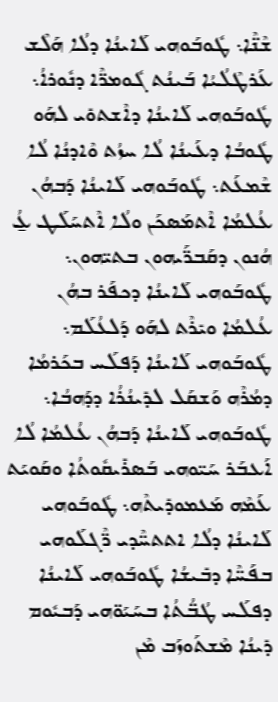ܫܶܢ̈ܶܐ܆ ܛܽܘܒܰܘܗܝ ܠܰܐܝܢܳܐ ܕܠܳܐ ܗܰܠܶܫ ܥܰܪܛܶܠܳܝܳܐ ܒܰܝܢܳܬ ܓܽܘܡܪ̈ܶܐ ܕܢܽܘܪܐܳ܆ ܛܽܘܒܰܘܗܝ ܠܰܐܝܢܳܐ ܕܐܶܫܬܘܺܝ ܠܗܰܘ ܛܽܘܒܳܐ ܕܥܰܝܢܳܐ ܠܳܐ ܚܙܳܬ ܘܶܐܕܢܳܐ ܠܳܐ ܫܶܡܥܰܬ܆ ܛܽܘܒܰܘܗܝ ܠܰܐܝܢܳܐ ܕܰܒܗܳܢ ܥܳܠܡܳܐ ܐܶܬܡܰܣܟܰܢ ܘܠܳܐ ܐܶܬܚܰܠܰܛ ܥ̱ܳ ܗܳܢܘܢ ܕܩܰܒܪ̈ܰܝܗܘܢ ܒܬܝ̈ܗܘܢ܆ ܛܽܘܒܰܘܗܝ ܠܰܐܝܢܳܐ ܕܟܦܰܪ ܒܗܳܢ ܥܳܠܡܳܐ ܘܝܺܪܶܬ ܠܗܰܘ ܕܰܠܥܳܠܰܡ܆ ܛܽܘܒܰܘܗܝ ܠܰܐܝܢܳܐ ܕܰܦܠܰܚ ܒܟܰܪܡܳܐ ܕܡܳܪܶܗ ܘܰܫܩܰܠ ܠܕܺܝܢܳܪܳܐ ܕܕܰܗܒܳܐ܆ ܛܽܘܒܰܘܗܝ ܠܰܐܝܢܳܐ ܕܰܒܗܳܢ ܥܳܠܡܳܐ ܠܳܐ ܐܰܥܒܰܪ ܚܰܝ̈ܘܗܝ ܒܰܣܪܺܝܩܽܘܬܳܐ ܘܩܰܘܝܰܬ ܥܰܡܶܗ ܡܰܥܡܘܕܺܝܬܶܗ܆ ܛܽܘܒܰܘܗܝ ܠܰܐܝܢܳܐ ܕܠܳܐ ܐܬܬܚ̈ܶܕܝ ܪ̈ܶܓܠܰܘܗܝ ܒܦܰܚ̈ܶܐ ܕܒܺܝܫܳܐ ܛܽܘܒܰܘܗܝ ܠܰܐܝܢܳܐ ܕܦܠܰܚ ܛܳܒ̈ܳܬܳܐ ܒܚܰܝܰܘ̈ܗܝ ܕܰܒܝܽܘܡ ܕܺܝܢܳܐ ܡܶܫܬܰܘܙܰܒ ܡܶܢ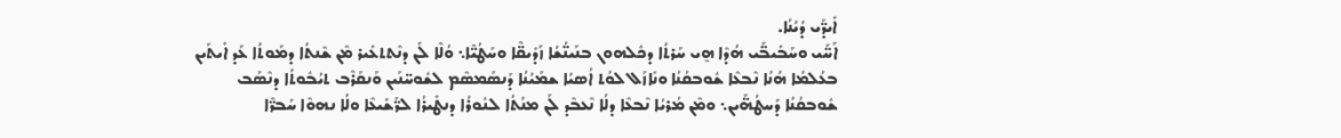ܐܺܝܕ̈ܰܝ ܕܳܝܳܢܳܐ.
ܐܰܚ̈ܰܝ ܘܚܰܒܺܝܒ̈ܰܝ ܗܳܕܶܐ ܗ̱ܝ ܚܰܪܬܳܐ ܕܟܽܠܗܘܢ ܒܢܰܝܢ̈ܳܫܳܐ ܙܰܕܺܝܩ̈ܶܐ ܘܚܰܛܳܝ̈ܶܐ܆ ܘܳܠܶܐ ܠܰܢ ܕܢܶܬܬܥܺܝܪ ܡܶܢ ܫܶܢܬܳܐ ܕܡܰܘܬܳܐ ܥܰܕ ܐܺܝܬܰܝܢ ܒܥܳܠܡܳܐ ܗܳܢܳܐ ܢܶܒܥܶܐ ܫܽܘܒܩܳܢܳܐ ܘܢܺܐܙܰܠ ܠܘܳܬ ܐܳܣܝܳܐ ܫܡܰܝܳܢܳܐ ܕܰܢܣܰܡܣܶܡ ܠܫܽܘܚ̈ܢܰܝܢ ܘܰܢܩܰܪܶܒ ܬܝܳܒܽܘܬܳܐ ܕܢܶܣܰܒ ܫܽܘܒܩܳܢܳܐ ܕܰܚܛܳܗ̈ܰܝܢ܆ ܘܡܶܢ ܡܳܪܝܳܐ ܢܶܒܥܶܐ ܕܠܳܐ ܢܶܥܒܶܕ ܠܰܢ ܡܢܳܬܳܐ ܠܢܽܘܪܳܐ ܕܢܛܺܝܪܳܐ ܠܪ̈ܰܫܺܝܥܶܐ ܘܠܳܐ ܢܗܘܶܐ ܚܰܒܪ̈ܶܐ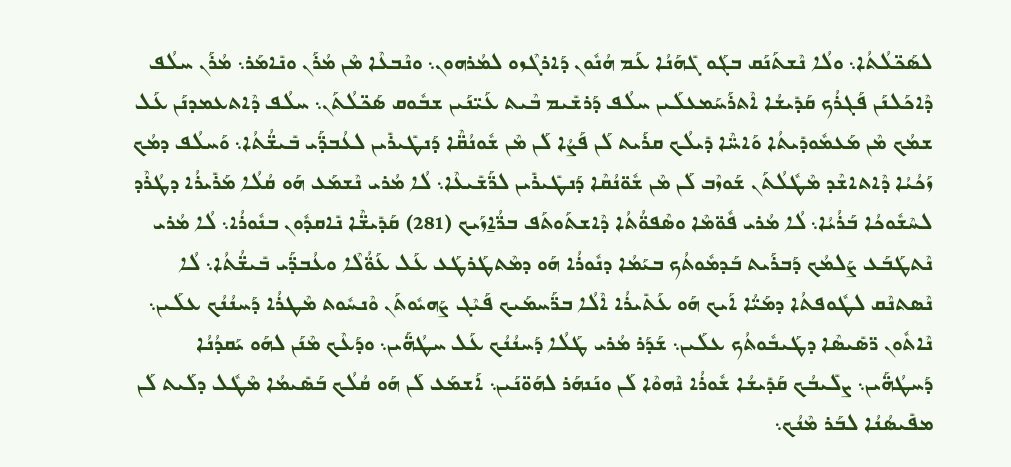ܠܣܰܟ̈ܠܳܬܳܐ܆ ܘܠܳܐ ܢܶܫܬܰܢܰܩ ܒܓܰܘ ܓܺܗܰܢܳܐ ܥܰܡ ܗܳܢܽܘܢ ܕܰܐܪܓܶܙܘ ܠܡܳܪܗܘܢ܆ ܘܢܶܒܥܶܐ ܡܶܢ ܡܳܪܰܢ ܘܢܺܐܡܰܪ܆ ܡܳܪܰܢ ܚܠܳܦ ܕܶܐܟܰܠܢܰܢ ܦܰܓܪܳܟ ܩܰܕܺܝܫܳܐ ܐܶܬܪܰܚܰܡܥܠܰܝܢ ܚܠܳܦ ܕܰܪܫܺܝܡ ܒܶܝܬ ܥܰܝ̈ܢܰܝܢ ܫܒܽܘܩ ܣܰܟ̈ܠܳܬܰܢ܆ ܚܠܳܦ ܕܶܐܬܥܡܕܢܰܢ ܥܰܠ ܫܡܳܟ ܡܶܢ ܡܰܥܡܽܘܕܺܝܬܳܐ ܘܰܐܚ̈ܶܐ ܕܺܝܠܳܟ ܩܪܰܝܬ ܠܰܢ ܦܰܨܳܐ ܠܰܢ ܡܶܢ ܫܽܘܢܳܩ̈ܶܐ ܕܰܢܛܺܝܪܺܝܢ ܠܥܳܒܕ̈ܰܝ ܒܺܝܫ̈ܳܬܳܐ܆ ܘܰܚܠܳܦ ܕܡܳܟ ܙܰܟܳܝܳܐ ܕܶܐܬܐܫܶܕ ܡܶܛܽܠܳܬܰܢ ܫܰܘܙܶܒ ܠܰܢ ܡܶܢ ܫܽܘ̈ܢܳܩܶܐ ܕܰܢܛܺܝܪܺܝܢ ܠܪ̈ܰܫܺܝܥܶܐ܆ ܠܳܐ ܡܳܪܝ ܢܶܫܡܰܥ ܗܰܘ ܩܳܠܳܐ ܡܰܪܺܝܪܳܐ ܕܛܳܪܶܕ ܠܚܶܫܽܘܟܳܐ ܒܰܪܳܝܳܐ܆ ܠܳܐ ܡܳܪܝ ܦܽܘ̈ܡܶܐ ܘܣܶܦܘ̈ܳܬܳܐ ܕܶܐܫܬܰܘܬܰܦ ܒܪ̈ܳܐ̱ܙܰܝܟ (281) ܩܰܕܺܝܫ̈ܶܐ ܢܺܐܩܕܽܘܢ ܒܢܽܘܪܳܐ܆ ܠܳܐ ܡܳܪܝ ܢܶܬܛܰܒܰܥ ܨܰܠܡܳܟ ܕܰܒܪܰܝܬ ܒܰܕܡܽܘܬܳܟ ܒܝܰܡܳܐ ܕܢܽܘܪܳܐ ܗܰܘ ܕܡܶܬܛܰܪܛܰܥ ܥܰܠ ܥܰܘ̈ܳܠܶܐ ܘܥܳܒܕ̈ܰܝ ܒܺܝܫ̈ܳܬܳܐ܆ ܠܳܐ ܢܶܣܬܢܶܩ ܠܛܽܘܦܬܳܐ ܕܡܰܝ̈ܳܐ ܐܰܝܟ ܗܰܘ ܥܰܬܺܝܪܳܐ ܐܶܠܳܐ ܒܪ̈ܰܚܡܰܝܟ ܦܰܝܶܓ ܨܰܗܝܽܘܬܰܢ ܘܶܢܚܽܘܬ ܡܶܛܪܳܐ ܕܰܚܢܳܢܳܟ ܥܠܰܝܢ܆ ܢܶܐܬܽܘܢ ܪ̈ܣܺܝܣܶܐ ܕܛܰܝܒܽܘܬܳܟ ܥܠܰܝܢ܆ ܫܰܕܰܪ ܡܳܪܝ ܛܰܠܳܐ ܕܰܚܢܳܢܳܟ ܥܰܠ ܚܛܳܗ̈ܰܝܢ܆ ܘܕܰܥܶܟ ܡܶܢܰܢ ܠܗܰܘ ܝܰܩܕܳܢܳܐ ܕܰܚܛܳܗ̈ܰܝܢ܆ ܨܠܺܝܒܳܟ ܩܰܕܺܝܫܳܐ ܫܽܘܪܳܐ ܢܶܗܘܶܐ ܠܰܢ ܘܢܰܢܗܰܪ ܠܗܰܘ̈ܢܰܝܢ܆ ܐܰܫܡܰܥ ܠܰܢ ܗܰܘ ܩܳܠܳܟ ܒܰܣܺܝܡܳܐ ܡܶܛܽܠ ܕܠܰܝܬ ܠܰܢ ܡܦܺܝܣܳܢܳܐ ܠܒܰܪ ܡܶܢܳܟ܆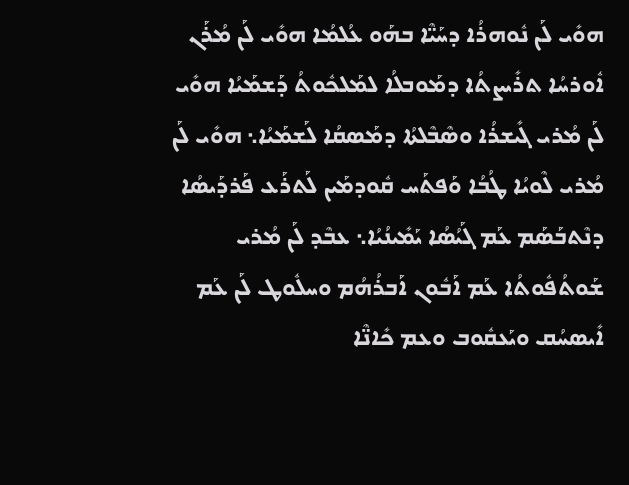ܗܘܺܝ ܠܰܢ ܢܽܘܗܪܳܐ ܕܚܰܝ̈ܶܐ ܒܗܰܘ ܥܳܠܡܳܐ ܗܘܺܝ ܠܰܢ ܡܳܪܰܢ ܐܽܘܪܚܳܐ ܬܪܺܝܨܬܳܐ ܕܡܰܘܒܠܳܐ ܠܡܰܠܟܽܘܬܳ ܕܰܫܡܰܝܳܐ ܗܘܺܝ ܠܰܢ ܡܳܪܝ ܓܺܝܫܪܳܐ ܘܣܶܒܶܠܬܳܐ ܕܡܰܣܩܳܐ ܠܰܫܡܰܝܳܐ܆ ܗܘܺܝ ܠܰܢ ܡܳܪܝ ܠܶܘܝܳܐ ܛܳܒܳܐ ܘܰܦܬܰܚ ܩܽܘܕܡܰܝܢ ܠܰܬܪܰܥ ܦܰܪܕܰܝܣܳܐ ܕܢܶܬܒܰܣܰܡ ܥܰܡ ܓܰܝܳܣܳܐ ܝܰܡܺܝܢܳܝܳܐ܆ ܥܒܶܕ ܠܰܢ ܡܳܪܝ ܫܰܘܬܳܦܽܘܬܳܐ ܥܰܡ ܐܰܒܽܘܢ ܐܰܒܪܳܗܳܡ ܘܚܠܽܘܛ ܠܰܢ ܥܰܡ ܐܺܝܣܚܳܩ ܘܝܰܥܩܽܘܒ ܘܥܡ ܟܺܐܢ̈ܶܐ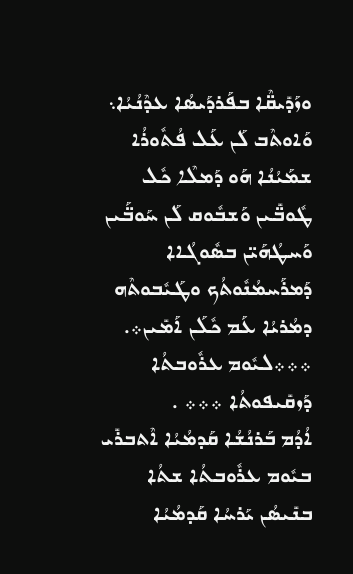ܘܙܰܕܺܝܩ̈ܶܐ ܒܦܰܪܕܰܝܣܳܐ ܥܕܶܢܳܝܳܐ܆ ܘܰܐܘܬܶܒ ܠܰܢ ܥܰܠ ܦܳܬܽܘܪܳܐ ܫܡܰܝܳܢܳܐ ܗܰܘ ܕܰܡܠܶܐ ܟܽܠ ܛܽܘܒ̈ܺܝܢ ܘܰܫܒܽܘܩ ܠܰܢ ܚܰܘܒ̈ܰܝܢ ܘܰܚܛܳܗܰܝ̈ܢ ܒܣܽܘܓܳܐܐ ܕܰܡܪܰܚܡܳܢܽܘܬܳܟ ܘܛܰܝܽܒܘܬܶܗ ܕܡܳܪܝܳܐ ܥܰܡ ܟܽܠܰܢ ܐܰܡܺܝܢ܀.
܀܀܀ܠܝܽܘܡ ܥܪܽܘܒܬܳܐ ܕܰܙܩܺܝܦܘܬܳܐ ܀܀܀ .
ܐܳܕܳܡ ܒܰܪܢܳܫܳܐ ܩܰܕܡܳܝܳܐ ܐܶܬܒܪܺܝ ܒܝܽܘܡ ܥܪܽܘܒܬܳܐ ܫܬܳܐ ܒܢܺܝܣܳܢ ܝܰܪܚܳܐ ܩܰܕܡܳܝܳܐ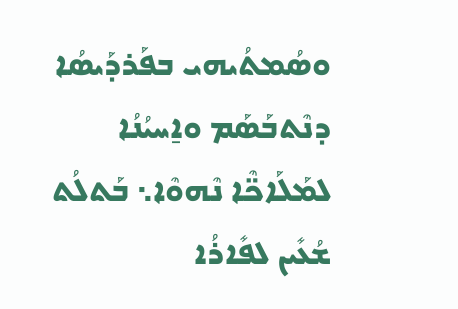ܘܣܳܡܬܳܝܗܝ ܒܦܰܪܕܰܝܣܳܐ ܕܢܶܬܒܰܣܰܡ ܘܐ̱ܚܝܳܢܳܐ ܠܡܰܠܰܐܟ̈ܶܐ ܢܶܗܘܶܐ܆ ܒܰܬܠܳܬ ܫܳܥܺܝܢ ܠܦܺܐܪܳܐ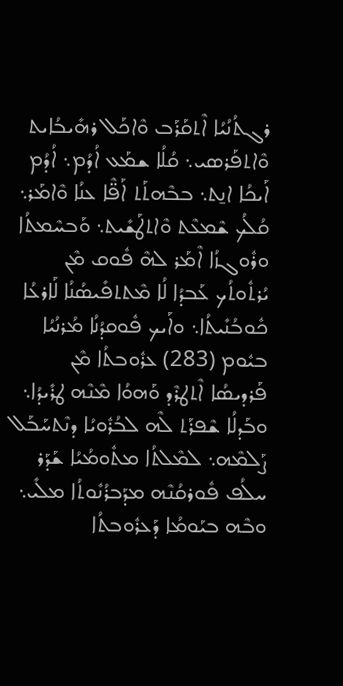ܪܓܬܳܢܳܝܳܐ ܐܶܬܩܰܪܰܒ ܘܶܐܟܰܠ ܪܗܺܝܒܳܐܝܬ ܘܶܐܬܦܰܪܣܝ܆ ܩܳܠܳܐ ܫܡܰܥ ܐܳܕܳܡ܆ ܐܳܕܳܡ ܐܰܝܟܳܐ ܐܢ̱ܬ܆ ܒܒܶܗܬܰܬ ܐܰܦ̈ܶܐ ܥܢܳܐ ܘܶܐܡܰܪ܆ ܩܳܠܳܟ ܫܶܡܥܶܬ ܘܶܐܬܛܰܫܺܝܬ܆ ܘܰܒܚܶܡܬܳܐ ܘܪܽܘܓܙܳܐ ܐܶܡܰܪ ܠܗܶ ܦܽܘܩ ܡܶܢ ܝܳܪܬܽܘܬܳܟ ܥܰܒܕܳܐ ܠܳܐ ܡܶܬܬܦܺܝܣܳܢܳܐ ܠܰܐܪܥܳܐ ܟܽܘܒܳܢܺܝܬܳܐ܆ ܘܐܰܝܟ ܦܽܘܩܕܳܢܳܐ ܡܳܪܢܳܝܳܐ ܒܝܽܘܡ (283) ܥܪܽܘܒܬܳܐ ܡܶܢ ܦܰܪܕܝܣܳܐ ܐܶܬܛܪܶܕ ܘܰܗܘܳܐ ܡܶܢܶܗ ܛܪܺܝܕܳܐ܆ ܘܒܰܕܠܳܐ ܫܶܦܪܰܬ ܠܶܗ ܠܒܳܪܽܘܝܳܐ ܕܢܶܬܚܰܒܰܠ ܨܰܠܡܶܗ܆ ܠܡܶܠܬܳܐ ܡܬܽܘܡܳܝܳܐ ܫܰܕܰܪ ܚܠܳܦ ܦܽܘܪܩܳܢܶܗ ܡܕܰܒܪܳܢܽܘܬܳܐ ܡܠܺܝ܆ ܘܒܶܗ ܒܝܰܘܡܳܐ ܕܰܥܪܽܘܒܬܳܐ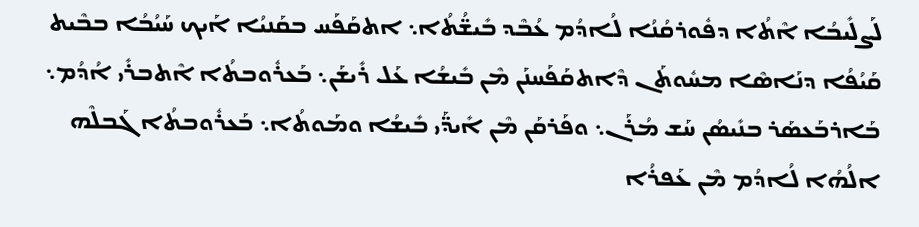ܠܰܨܠܺܝܒܳܐ ܐܶܬܳܐ ܕܦܽܘܪܩܳܢܳܐ ܠܳܐܕܳܡ ܥܳܒܶܕ ܒܺܝܫ̈ܳܬܳܐ܆ ܐܬܩܰܦܰܚ ܒܩܰܢܝܳܐ ܐܰܝܟ ܚܰܝܳܒܳܐ ܒܒܶܝܬ ܩܰܝܳܦܳܐ ܕܢܰܐܣܶܐ ܡܚܽܘܬܰܢ ܕܶܐܬܩܰܦܰܚܢܰܢ ܡܶܢ ܒܺܝܫܳܐ ܥܰܠ ܪܺܝܫܰܢ܆ ܒܰܥܪܽܘܒܬܳܐ ܐܶܬܒܪܺܝ ܐܳܕܳܡ܆ ܒܰܐܪܒܰܥܣܰܪ ܒܢܺܝܣܳܢ ܚܰܫ ܡܳܪܰܢ܆ ܘܦܰܪܩܰܢ ܡܶܢ ܐܺܝܕ̈ܰܝ ܒܺܝܫܳܐ ܘܡܰܘܬܳܐ܆ ܒܰܥܪܽܘܒܬܳܐ ܓܰܒܠܶܗ ܐܠܳܗܳܐ ܠܳܐܕܳܡ ܡܶܢ ܥܰܦܪܳܐ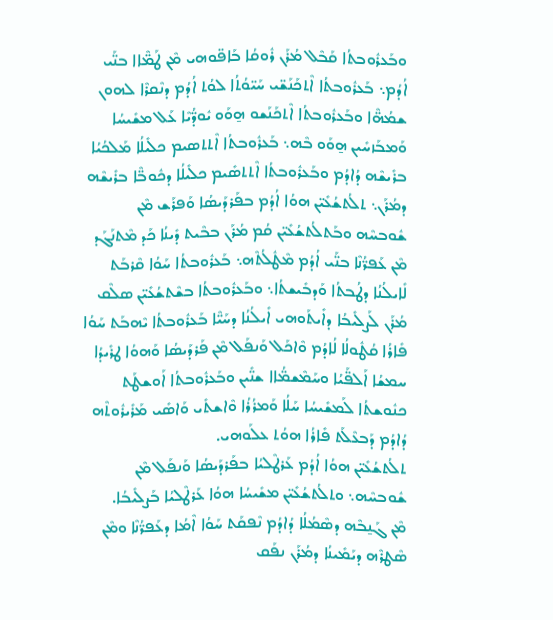ܘܒܰܥܪܽܘܒܬܳܐ ܩܰܒܶܠ ܡܳܪܰܢ ܪܽܘܩܳܐ ܒܰܐܦ̈ܘܗܝ ܡܶܢ ܛܰܡ̈ܶܐܐ ܒܢ̈ܰܝ ܐܳܕܳܡ܆ ܒܰܥܪܽܘܒܬܳܐ ܐܶܬܟܰܢܰܫ̈ܝ ܚܰܝ̈ܘܳܬܳܐ ܠܘܳܬ ܐܳܕܳܡ ܕܢܶܩܪܶܐ ܠܗܘܢ ܫܡܳܗ̈ܶܐ ܘܒܰܥܪܽܘܒܬܳܐ ܐܶܬܟܰܢܰܫܘ ܗ̱ܘܰܘ ܝܽܘܕ̈ܳܝܶܐ ܥܰܠ ܡܫܺܝܚܳܐ ܘܰܡܒܰܙܚܺܝܢ ܗ̱ܘܰܘ ܒܶܗ܆ ܒܰܥܪܽܘܒܬܳܐ ܐܶܬܬܣܝܡ ܟܠܺܝܠܳܐ ܡܰܠܟܳܝܳܐ ܒܪܺܝܫܶܗ ܕܳܐܕܳܡ ܘܒܰܥܪܽܘܒܬܳܐ ܐܶܬܬܣܺܝܡ ܟܠܺܝܠܳܐ ܕܟܽܘܒ̈ܶܐ ܒܪܺܝܫܶܗ ܕܡܳܪܰܢ܆ ܬܠܳܬܫܳܥܺܝ̈ܢ ܗܘܳܐ ܐܳܕܳܡ ܒܦܰܪܕܰܝܣܳܐ ܘܰܦܪܰܫ ܡܶܢ ܫܽܘܒܚܶܗ ܘܒܰܬܠܳܬܫܳܥܺܝ̈ܢ ܩܳܡ ܡܳܪܰܢ ܒܒܶܝܬ ܕܺܝܢܳܐ ܟܰܕ ܡܶܬܢܰܓܰܕ ܡܶܢ ܥܰܦܪ̈ܳܢܶܐ ܒܢ̈ܰܝ ܐܳܕܳܡ ܡܶܛܽܠܳܬܶܗ܆ ܒܰܥܪܽܘܒܬܳܐ ܚܰܘܳܐ ܩܶܪܒܰܬ ܠܺܐܝܠܳܢܳܐ ܕܛܳܒܬܳܐ ܘܰܕܒܺܝܫܬܳܐ܆ ܘܒܰܥܪܽܘܒܬܳܐ ܒܫܶܬܫܳܥܺܝ̈ܢ ܣܠܶܩ ܡܳܪܰܢ ܠܰܨܠܺܝܒܳܐ ܕܐܺܝܬܰܘܗܝ ܐܺܝܠܳܢܳܐ ܕܚܰܝ̈ܶܐ ܒܰܥܪܽܘܒܬܳܐ ܝܶܗܒܰܬ ܚܰܘܳܐ ܦܺܐܪܳܐ ܩܳܛܽܘܠܳܐ ܠܳܐܕܳܡ ܘܶܐܟܰܠ ܘܰܢܦܰܠ ܡܶܢ ܦܰܪܕܰܝܣܳܐ ܘܰܗܘܳܐ ܛܪܺܝܕܳܐ ܚܡܫܳܐ ܐܰܠܦ̈ܰܝܳܐ ܘܚܰܡܶܫܡ̈ܳܐܐ ܫܢ̈ܺܝܢ ܘܒܰܥܪܽܘܒܬܳܐ ܐܰܘܫܛܰܬ ܟܢܽܘܫܬܳܐ ܠܰܡܫܺܝܚܳܐ ܚܰܠܳܐ ܘܰܡܪܳܪܳܐ ܘܶܐܫܬܺܝ ܘܰܐܣܺܝ ܡܰܪܺܝܪܽܘܬܶܗ ܕܳܐܕܳܡ ܕܰܒܥܶܠܰܬ ܦܺܐܪܳܐ ܗܘܳܬ ܥܠܰܘܗܝ.
ܬܠܳܬܫܳܥܺܝ̈ܢ ܗܘܳܐ ܐܳܕܳܡ ܥܰܪܛܶܠܝܳܐ ܒܦܰܪܕܰܝܣܳܐ ܘܰܢܦܰܠ ܡܶܢ ܫܽܘܒܚܶܗ܆ ܘܬܠܳܬܫܳܥܺܝ̈ܢ ܡܫܺܝܚܳܐ ܗܘܳܐ ܥܰܪܛܶܠܝܳܐ ܒܰܨܠܺܝܒܳܐ.
ܡܶܢ ܓܰܢ̱ܒܶܗ ܕܣܶܡܳܠܳܐ ܕܳܐܕܳܡ ܢܶܦܩܰܬ ܚܰܘܳܐ ܐܶܡܳܐ ܕܥܰܦܪ̈ܳܢܶܐ ܘܡܶܢ ܣܶܛܪܶܗ ܕܝܰܡܺܝܢܳܐ ܕܡܳܪܰܢ ܢܦܰܩ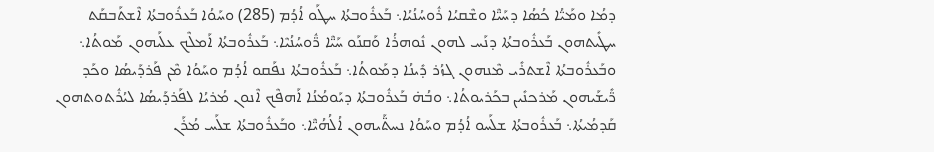ܕܡܳܐ ܘܡܰܝ̈ܳܐ ܟܳܣܳܐ ܕܚܰܝ̈ܶܐ ܘܫܶܩܝܳܐ ܪܽܘܚܳܢܳܝܳܐ܆ ܒܰܥܪܽܘܒܬܳܐ ܚܛܰܘ ܐܳܕܳܡ (285) ܘܚܰܘܳܐ ܒܰܥܪܽܘܒܬܳܐ ܐܶܫܬܰܒܩܰܬ ܚܛܺܝܬܗܘܢ ܒܰܥܪܽܘܒܬܳܐ ܕܢܰܚ ܠܗܘܢ ܢܽܘܗܪܳܐ ܘܰܩܢܰܘ ܚܰܝ̈ܶܐ ܪ̈ܽܘܚܳܢܳܝܶܐ܆ ܒܰܥܪܽܘܒܬܳܐ ܐܰܡܠܶܟ ܥܠܰܝܗܘܢ ܡܰܘܬܳܐ܆ ܘܒܰܥܪܽܘܒܬܳܐ ܐܶܫܬܪܺܝ ܡܶܢܗܘܢ ܓܙܳܪ ܕܺܝܢܳܐ ܕܡܰܘܬܳܐ܆ ܒܰܥܪܽܘܒܬܳܐ ܢܦܰܩܘ ܐܳܕܳܡ ܘܚܰܘܳܐ ܡܶܢ ܦܰܪܕܰܝܣܳܐ ܘܟܰܕ ܪ̈ܺܝܫܰܝܗܘܢ ܡܰܪܟܢܺܝܢ ܒܟܰܪܝܘܬܳܐ܆ ܘܒܳܗ̇ ܒܰܥܪܽܘܒܬܳܐ ܕܝܰܘܡܳܢܳܐ ܐܰܗܦܶܟ ܐܶܢܘܢ ܡܳܪܝܳܐ ܠܦܰܪܕܰܝܣܳܐ ܠܝܳܪܽܬܘܬܗܘܢ ܩܰܕܡܳܝܬܳܐ܆ ܒܰܥܪܽܘܒܬܳܐ ܫܠܰܚܘ ܐܳܕܳܡ ܘܚܰܘܳܐ ܢܚܬ̈ܰܝܗܘܢ ܐܳܠܳܗܳܝ̈ܶܐ܆ ܘܒܰܥܪܽܘܒܬܳܐ ܫܠܰܚ ܡܳܪܰܢ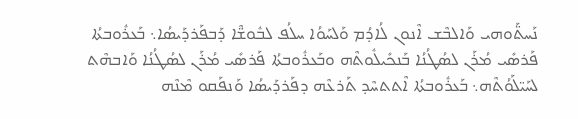ܢܰܚܬ̈ܰܘܗܝ ܘܰܐܠܒܶܫ ܐܶܢܘܢ ܠܳܐܕܳܡ ܘܰܠܚܰܘܳܐ ܚܠܳܦ ܠܒܽܘܫ̈ܶܐ ܕܰܒܦܰܪܕܰܝܣܳܐ܆ ܒܰܥܪܽܘܒܬܳܐ ܦܰܪܣܺܝ ܡܳܪܰܢ ܠܣܳܛܳܢܳܐ ܒܰܢܟܺܝܠܽܘܬܶܗ ܘܒܰܥܪܽܘܒܬܳܐ ܦܰܪܣܺܝ ܡܳܪܰܢ ܠܣܳܛܳܢܳܐ ܘܰܐܒܗܶܬ ܠܚܰܝ̈ܠܰܘܳܬܶܗ܆ ܒܰܥܪܽܘܒܬܳܐ ܐܶܬܬܚܶܕ ܬܰܪܥܶܗ ܕܦܰܪܕܰܝܣܳܐ ܘܰܢܦܰܩܘ ܡܶܢܶܗ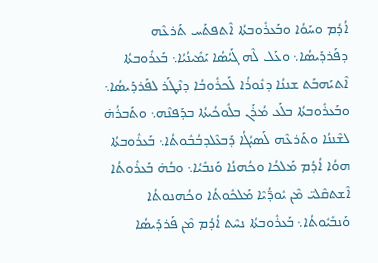ܐܳܕܳܡ ܘܚܰܘܳܐ ܘܒܰܥܪܽܘܒܬܳܐ ܐܶܬܦܬܰܚ ܬܰܪܥܶܗ ܕܦܰܪܕܰܝܣܳܐ܆ ܘܥܰܠ ܠܶܗ ܓܰܝܳܣܳܐ ܝܰܡܺܝܢܳܝܳܐ܆ ܒܰܥܪܽܘܒܬܳܐ ܐܶܬܝܰܗܒܰܬ ܫܢܢܳܐ ܕܢܽܘܪܳܐ ܠܰܟܪܽܘܒܳܐ ܕܢܶܛܰܪ ܠܦܰܪܕܰܝܣܳܐ܆ ܘܒܰܥܪܽܘܒܬܳܐ ܒܠܰܥ ܡܳܪܰܢ ܒܠܽܘܟܳܝܬܳܐ ܒܕܰܦܢܶܗ܆ ܘܬܰܒܪܳܗ̇ ܠܫܶܢܢܳܐ ܘܬܰܪܥܶܗ ܠܰܣܝܳܓܳܐ ܕܰܒܥܶܠܕܒܳܒܽܘܬܳܐ܆ ܒܰܥܪܽܘܒܬܳܐ ܗܘܳܐ ܐܳܕܳܡ ܡܰܠܟܳܐ ܘܟܳܗܢܳܐ ܘܰܢܒܺܝܳܐ܆ ܘܒܳܗ̇ ܒܰܥܪܽܘܬܳܐ ܐܶܫܬܩܶܠܝ̈ ܡܶܢ ܝܽܘܕ̈ܳܝܶܐ ܡܰܠܟܽܘܬܳܐ ܘܟܳܗܢܘܬܳܐ ܘܰܢܒܺܝܽܘܬܳܐ܆ ܒܰܥܪܽܘܒܬܳܐ ܢܚܶܬ ܐܳܕܳܡ ܡܶܢ ܦܰܪܕܰܝܣܳܐ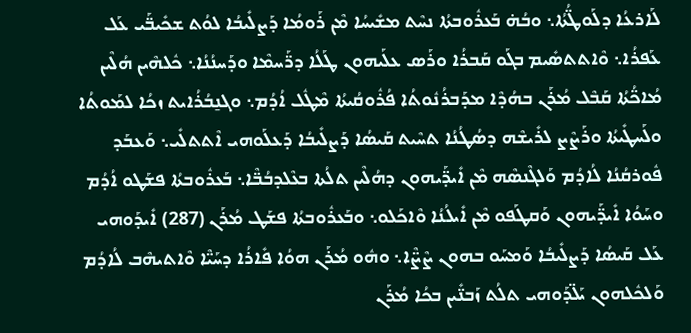ܠܰܐܪܥܳܐ ܕܠܰܘܛ̈ܳܬܳܐ܆ ܘܒܳܗ̇ ܒܰܥܪܽܘܒܬܳܐ ܢܚܶܬ ܡܫܺܝܚܳܐ ܡܶܢ ܪܰܘܡܳܐ ܕܰܨܠܺܝܒܳܐ ܠܘܳܬ ܫܟܺܝܒ̈ܰܝ ܥܰܠ ܥܰܦܪܳܐ܆ ܘܶܐܬܬܣܺܝܡ ܒܓܰܘ ܩܰܒܪܳܐ ܘܪܰܣ ܥܠܰܝܗܘܢ ܛܰܠܳܐ ܕܪ̈ܰܚܡܶܐ ܘܕܰܚܢܳܢܳܐ܆ ܟܽܠܗܶܝܢ ܗܳܠܶܝܢ ܡܳܐܟ̈ܳܬܳܐ ܩܰܒܶܠ ܡܳܪܰܢ ܒܗܳܕܶܐ ܡܕܰܒܪܳܢܽܘܬܳܐ ܦܳܪܽܘܩܳܝܬܳܐ ܡܶܛܽܠ ܐܳܕܳܡ܆ ܘܓܢ̱ܒܳܪܳܐܝܬ ܙܟܳܐ ܠܡܰܘܬܳܐ ܘܠܰܚܛܺܝܬܳܐ ܘܪܰܨܶܨ ܠܪܺܝܫܶܗ ܕܣܳܛܳܢܳܐ ܬܚܶܝܬ ܩܰܝܣܳܐ ܕܰܨܠܺܝܒܳܐ ܕܰܥܠܰܘܗܝ ܐܶܬܬܠܺܝ܆ ܘܰܥܒܰܕ ܦܽܘܪܩܳܢܳܐ ܠܳܐܕܳܡ ܘܰܠܓܶܢܣܶܗ ܡܶܢ ܐܺܝܕ̈ܰܝܗܘܢ ܕܗܳܠܶܝܢ ܬܠܳܬܐ ܒܥܶܠܕܒܳܒ̈ܶܐ܆ ܒܰܥܪܽܘܒܬܳܐ ܦܫܰܛܘ ܐܳܕܳܡ ܘܚܰܘܳܐ ܐܺܝܕ̈ܰܝܗܘܢ ܘܰܩܛܰܦܘ ܡܶܢ ܐܺܝܠܳܢܳܐ ܘܶܐܟܰܠܘ܆ ܘܒܰܥܪܽܘܒܬܳܐ ܦܫܰܛ ܡܳܪܰܢ (287) ܐܺܝܕܰܘܗܝ ܥܰܠ ܩܰܝܣܳܐ ܕܰܨܠܺܝܒܳܐ ܘܰܡܚܰܘ ܒܗܘܢ ܨܶܨ̈ܶܐ܆ ܘܗܽܘ ܡܳܪܰܢ ܗܘܳܐ ܦܺܐܪܳܐ ܕܚܰܝ̈ܶܐ ܘܶܐܬܝܗܶܒ ܠܳܐܕܳܡ ܘܰܠܟܽܠܗܘܢ ܝܰܠ̈ܕܰܘܗܝ ܬܠܳܬ ܙܰܒܢ̈ܺܝܢ ܒܟܳܐ ܡܳܪܰܢ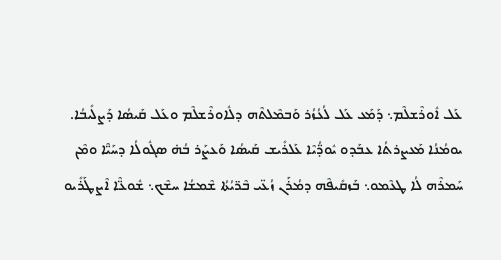ܥܰܠ ܐܽܘܪܶܫܠܶܡ܆ ܕܰܡܰܥ ܥܰܠ ܠܳܥܳܙܳܪ ܘܰܒܡܶܠܬܶܗ ܕܠܽܐܘܪܶܫܠܶܡ ܘܥܰܠ ܩܰܝܣܳܐ ܕܰܨܠܺܝܒܳܐ.
ܝܘܡܳܢܳܐ ܡܰܥܨܪܬܳܐ ܥܒܰܕܘ ܝܽܘܕ̈ܳܝܶܐ ܥܰܠܪܺܝܫ ܩܰܝܣܳܐ ܘܰܥܨܰܪ ܒܳܗ̇ ܣܓܽܘܠܳܐ ܕܚܰܝ̈ܶܐ ܘܡܶܢ ܚܰܡܪܶܗ ܠܳܐ ܛܥܶܡܘ܆ ܒܰܙܩܺܝܦܶܗ ܕܡܳܪܰܢ ܙܳܥ̈ܝ ܒܶܪ̈ܝܳܬܳܐ ܫܶܡܫܳܐ ܚܫܶܟ܆ ܫܽܘܥ̈ܶܐ ܐܶܨܛܰܪܺܝܘ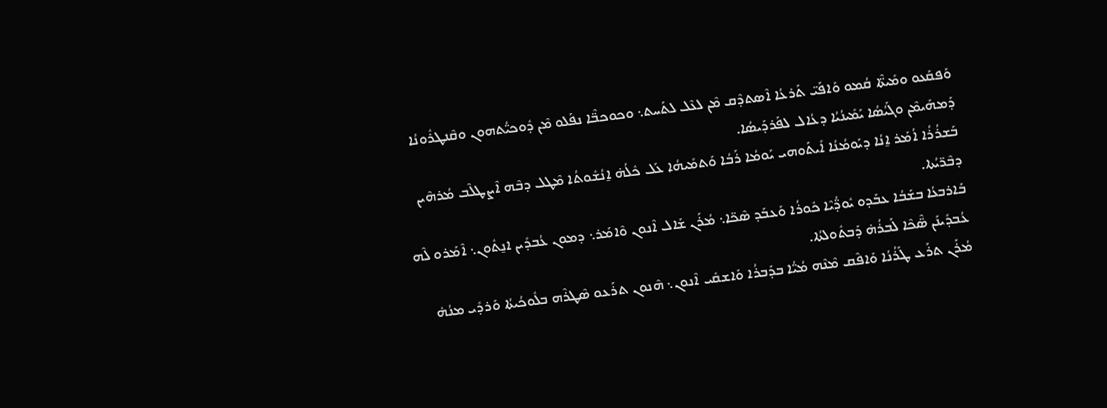ܘܰܦܩܰܥܘ ܘܡܺܝܬ̈ܶܐ ܩܳܡܘ ܘܰܐܦܰܝ̈ ܬܰܪܥܳܐ ܐܶܣܬܕܶܩ ܡܶܢ ܠܥܶܠ ܠܬܰܚܬ܆ ܘܟܘܟܒ̈ܶܐ ܢܦܰܠܘ ܡܶܢ ܕܽܘܟܝ̈ܳܬܗܘܢ ܘܩܶܢܛܪܽܘܢܳܐ ܕܰܡܗܰܝܡܶܢ ܘܓܰܝܳܣܳܐ ܝܰܡܺܝܢܳܝܳܐ ܕܥܳܐܠ ܠܦܰܪܕܰܝܣܳܐ.
ܒܰܫܪܳܪܳܐ ܐܳܡܰܪ ܐ̱ܢܳܐ ܕܝܰܘܡܳܢܳܐ ܐܺܝܬܰܘܗܝ ܝܰܘܡܳܐ ܪܰܒܳܐ ܘܰܬܡܺܝܗܳܐ ܥܰܠ ܟܽܠܳܗ̇ ܐ̱ܢܳܫܽܘܬܳܐ ܡܶܛܠ ܕܒܶܗ ܐܶܨܛܠܶܒ ܡܳܪܗܶܝܢ ܕܒܶܪ̈ܝܳܬܐ.
ܒܰܐܪܒܥܳܐ ܒܫܰܒܳܐ ܥܒܰܕܘ ܝܽܘܕ̈ܳܝܶܐ ܟܽܘܪܳܐ ܘܰܥܒܰܕ ܣܶܟ̈ܐ܆ ܡܳܪܰܢ ܫܰܐܠ ܐܶܢܘܢ ܘܶܐܡܰܪ܆ ܕܡܘܢ ܥܳܒܕܺܝܢ ܐܢ̱ܬܽܘܢ܆ ܐܶܡܰܪܘ ܠܶܗ ܥܳܒܕܺܝܢܰܢ ܣ̈ܶܟܶܐ ܠܰܒܪܳܗ̇ ܕܰܒܬܽܘܠܬܳܐ.
ܡܳܪܰܢ ܬܪܰܥ ܛܰܪܳܢܳܐ ܘܰܐܦܶܩ ܡܶܢܶܗ ܡܳܝ̈ܳܐ ܒܕܰܒܪܳܐ ܘܰܐܫܩܺܝ ܐܶܢܘܢ܆ ܗܶܢܘܢ ܬܪܰܥܘ ܣܶܛܪܶܗ ܒܠܽܘܟܳܝܬܳܐ ܘܰܪܕܺܝ ܡܢܳܗ̇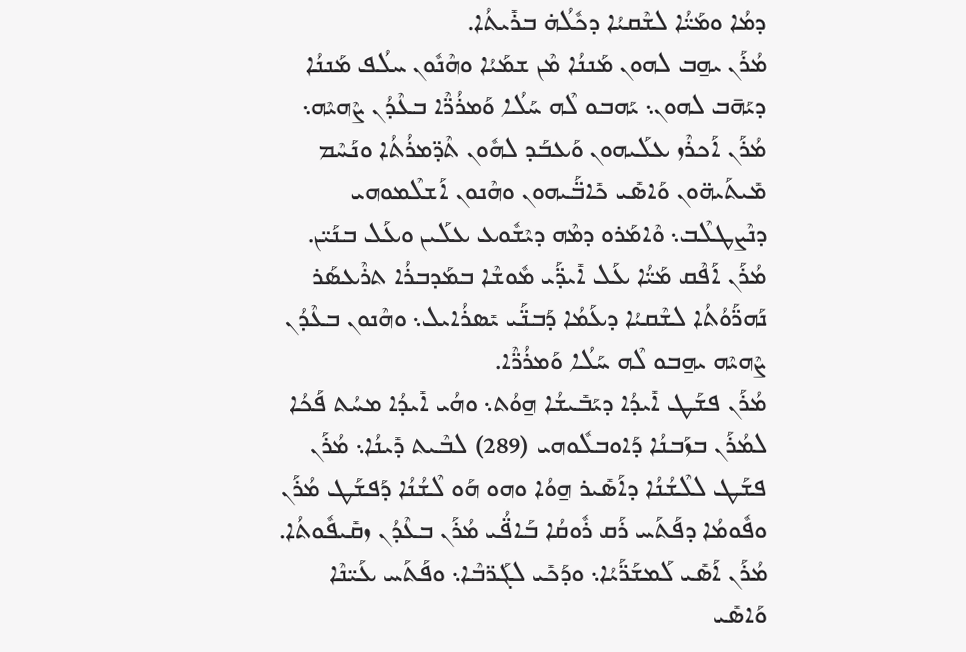ܕܡܳܐ ܘܡܰܝ̈ܳܐ ܠܫܶܩܝܳܐ ܕܟܽܠܳܗ̇ ܒܪܺܝܬܳܐ.
ܡܳܪܰܢ ܝܗ̱ܒ ܠܗܘܢ ܡܰܢܢܳܐ ܡܶܢ ܫܡܰܝܳܐ ܘܗܶܢܽܘܢ ܚܠܳܦ ܡܰܢܢܳܐ ܕܝܰܗ̄ܒ ܠܗܘܢ܆ ܝܰܗܒܘ ܠܶܗ ܚܰܠܳܐ ܘܰܡܪܳܪ̈ܶܐ ܒܥܶܕܳܢ ܨܶܗܝܶܗ܆ ܡܳܪܰܢ ܐܰܟܪܶܙ ܥܠܰܝܗܘܢ ܘܰܥܒܰܕ ܠܗܽܘܢ ܬܶܕ̈ܡܪܳܬܳܐ ܘܢܰܚܶܡ ܡܺܝܬܰܝܗ̈ܘܢ ܘܰܐܣܺܝ ܟܺܐܒ̈ܰܝܗܘܢ ܘܗܶܢܘܢ ܐܰܫܠܶܡܘܗܝ ܕܢܶܨܛܠܶܒ܆ ܘܶܐܡܰܪܘ ܕܡܶܗ ܕܝܶܫܽܘܥ ܥܠܰܝܢ ܘܥܰܠ ܒܢܰܝ̈ܢ.
ܡܳܪܰܢ ܐܰܦܶܩ ܡܰܝ̈ܳܐ ܥܰܠ ܐܺܝܕ̈ܰܝ ܡܽܘܫܶܐ ܒܡܰܕܒܪܳܐ ܬܪܶܥܣܰܪ ܢܰܗܪ̈ܰܘܳܬܳܐ ܠܫܶܩܝܳܐ ܕܥܰܡܳܐ ܕܰܒܢ̈ܰܝ ܝܺܣܪܳܐܝܠ܆ ܘܗܶܢܘܢ ܒܥܶܕܳܢ ܨܶܗܝܶܗ ܝܗ̱ܒܘ ܠܶܗ ܚܰܠܳܐ ܘܰܡܪܳܪ̈ܶܐ.
ܡܳܪܰܢ ܦܫܰܛ ܐܺܝܕܳܐ ܕܝܰܒܺܝܫܳܐ ܗ̱ܘܳܬ܆ ܘܗܳܝ ܐܺܝܕܳܐ ܡܚܳܬ ܦܰܟܳܐ ܠܡܳܪܰܢ ܒܙܰܒܢܳܐ ܕܰܐܘܒܠܽܘܗܝ (289) ܠܒܶܝܬ ܕܺܝܢܳܐ܆ ܡܳܪܰܢ ܦܫܰܛ ܠܠܶܫܳܢܳܐ ܕܐܰܣܺܝܪ ܗ̱ܘܳܐ ܘܗܘ ܗܰܘ ܠܶܫܳܢܳܐ ܕܰܦܫܰܛ ܡܳܪܰܢ ܘܦܽܘܡܳܐ ܕܦܰܬܰܚ ܪܰܩ ܪܽܘܩܳܐ ܒܰܐܦ̈ܳܝ ܡܳܪܰܢ ܒܥܶܕܳܢ ܙܩܺܝܦܽܘܬܳܐ.
ܡܳܪܰܢ ܐܰܣܺܝ ܠܰܡܫܰܪ̈ܰܝܳܐ܆ ܘܕܰܟܺܝ ܠܓܰܪ̈ܒܶܐ܆ ܘܦܰܬܰܚ ܥܰܝ̈ܢܶܐ ܘܰܐܣܺܝ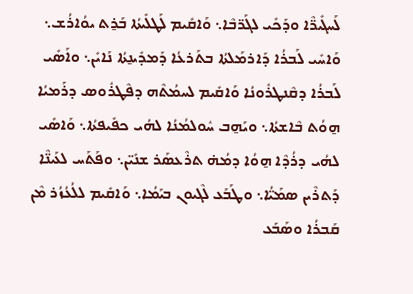ܠܰܚܓܺܝܪ̈ܶܐ ܘܕܰܟܺܝ ܠܓܰܪ̈ܒܶܐ܆ ܘܰܐܩܺܝܡ ܠܰܛܠܺܝܬܳܐ ܒܰܪ̱ܬ ܝܘܳܐܪܳܫ܆ ܘܰܐܚܺܝ ܠܰܒܪܳܐ ܕܰܐܪܡܰܠܬܳܐ ܒܬܰܪܥܳܐ ܕܰܡܕܺܝܢ̱ܬܳܐ ܢܰܐܝܺܢ܆ ܘܐܰܣܺܝ ܠܰܒܪܳܐ ܕܩܶܢܛܪܽܘܢܳܐ ܘܰܐܩܺܝܡ ܠܚܡܳܬܶܗ ܕܦܶܛܪܽܘܣ ܕܪܰܡܝܳܐ ܗ̱ܘܳܬ ܒܶܐܫܬܳܐ܆ ܘܝܰܗ̱ܒ ܚܽܘܠܡܳܢܳܐ ܠܗܳܝ ܟܦܺܝܦܬܳܐ܆ ܘܰܐܣܺܝ ܠܗܳܝ ܕܪܳܕܶܐ ܗ̱ܘܳܐ ܕܡܳܗ̇ ܬܪܶܥܣܰܪ ܫܢܺܝ̈ܢ܆ ܘܦܰܬܰܚ ܠܥܰܝܢ̈ܶܐ ܕܰܬܪܶܝܢ ܣܡܰܝ̈ܳܐ܆ ܘܛܰܒܰܥ ܠܶܓܝܘܢ ܒܝܰܡܳܐ܆ ܘܰܐܩܺܝܡ ܠܠܳܥܳܙܳܪ ܡܶܢ ܩܰܒܪܳܐ ܘܣܰܒܰܥ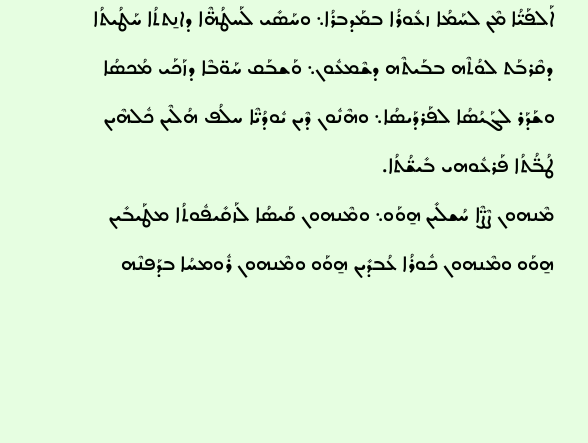ܐܰܠܦܰܝ̈ܳܐ ܡܶܢ ܠܚܰܡܳܐ ܙܥܽܘܪܳܐ ܒܡܰܕܒܪܳܐ܆ ܘܚܰܣܺܝ ܠܰܚܛܳܗ̈ܶܐ ܕܐܢ̱ܬܬܳܐ ܚܰܛܳܝܬܳܐ ܕܩܶܪܒܰܬ ܠܘܳܬܶܗ ܒܒܰܝܬܶܗ ܕܫܶܡܥܽܘܢ܆ ܘܰܫܒܰܩ ܚܰܘ̈ܒܶܐ ܕܙܰܟܰܝ ܡܳܟܣܳܐ ܘܫܰܕܰܪ ܠܓܰܝܳܣܳܐ ܠܦܰܪܕܰܝܣܳܐ܆ ܘܗܶܢܽܘܢ ܕܶܝܢ ܝܽܘܕܳܝ̈ܶܐ ܚܠܳܦ ܗܳܠܶܝܢ ܟܽܠܗܶܝܢ ܛܳܒ̈ܳܬܳܐ ܦܰܪܥܽܘܗܝ ܒܺܝܫ̈ܳܬܳܐ.
ܡܶܢܗܘܢ ܨܶܨ̈ܶܐ ܚܳܫܠܺܝܢ ܗ̱ܘܰܘ܆ ܘܡܶܢܗܘܢ ܩܰܝܣܳܐ ܠܰܙܩܺܝܦܽܘܬܳܐ ܡܛܰܝܒܺܝܢ ܗ̱ܘܰܘ ܘܡܶܢܗܘܢ ܟܽܘܪܳܐ ܥܳܒܕܺܝܢ ܗ̱ܘܰܘ ܘܡܶܢܗܘܢ ܪܽܘܡܚܳܐ ܒܕܰܦܢܶܗ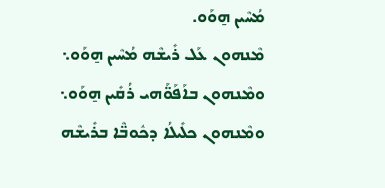ܡܳܚܶܝܢ ܗ̱ܘܰܘ.
ܡܶܢܗܘܢ ܥܰܠ ܪܺܝܫܶܗ ܡܳܚܶܝܢ ܗ̱ܘܰܘ܆ ܘܡܶܢܗܘܢ ܒܐܰܦܰܘ̈ܰܗܝ ܪܳܩܺܝܢ ܗ̱ܘܰܘ܆ ܘܡܶܢܗܘܢ ܟܠܺܝܠܳܐ ܕܟܽܘܒ̈ܶܐ ܒܪܺܝܫܶܗ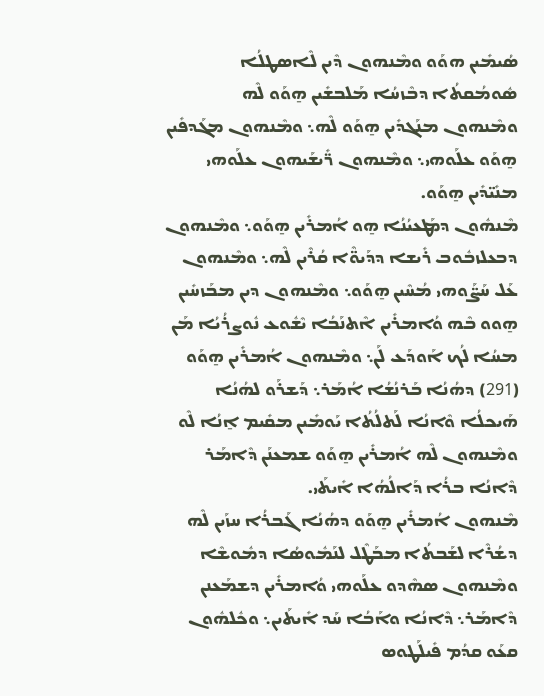ܣܳܝܡܺܝܢ ܗܘܰܘ ܘܡܶܢܗܘܢ ܕܶܝܢ ܠܶܐܣܛܠܳܐ ܣܽܘܡܳܩܬܳܐ ܕܒܶܙܚܳܐ ܡܰܠܒܫܺܝܢ ܗ̱ܘܰܘ ܠܶܗ ܘܡܶܢܗܘܢ ܡܢܰܓܕܺܝܢ ܗ̱ܘܰܘ ܠܶܗ܆ ܘܡܶܢܗܘܢ ܡܓܰܕܦܺܝܢ ܗ̱ܘܰܘ ܥܠܰܘܗܝ܆ ܘܡܶܢܗܘܢ ܪ̈ܺܝܫܰܝܗܘܢ ܥܠܰܘܗܝ ܡܢܺܝ̈ܕܺܝܢ ܗ̱ܘܰܘ.
ܡܶܢܗܽܘܢ ܕܡܰܛܥܝܳܢܳܐ ܗ̱ܘ ܐܳܡܪܺܝܢ ܗ̱ܘܰܘ܆ ܘܡܶܢܗܘܢ ܕܒܥܠܙܒܽܘܒ ܪܺܝܫܐ ܕܕܰܝܘ̈ܶܐ ܩܳܪܶܝܢ ܠܶܗ܆ ܘܡܶܢܗܘܢ ܥܰܠ ܚܰܨ̈ܰܘܗܝ ܡܳܚܶܝܢ ܗ̱ܘܰܘ܆ ܘܡܶܢܗܘܢ ܕܝܢ ܡܒܰܙܚܺܝܢ ܗ̱ܘܘ ܒܶܗ ܘܳܐܡܪܺܝܢ ܐܶܬܢܰܒܳܐ ܝܶܫܽܘܥ ܢܽܘܨܪܳܝܳܐ ܡܰܢ ܡܚܳܐ ܠܳܟ ܐܰܘܕܰܥ ܠܰܢ܆ ܘܡܶܢܗܘܢ ܐܳܡܪܺܝܢ ܗ̱ܘܰܘ (291) ܕܗܳܢܳܐ ܒܰܪܢܳܫܳܐ ܐܳܡܰܪ܆ ܕܰܫܪܰܘ ܠܗܳܢܳܐ ܗܰܝܟܠܳܐ ܘܶܐܢܳܐ ܠܰܬܠܳܬܳܐ ܝܰܘܡܺܝܢ ܡܩܺܝܡ ܐ̱ܢܳܐ ܠܶܘ ܘܡܶܢܗܘܢ ܠܶܗ ܐܳܡܪܺܝܢ ܗ̱ܘܰܘ ܫܡܥܢܰܢ ܕܶܐܡܰܪ ܕܶܐܢܳܐ ܒܪܳܐ ܕܰܐܠܳܗܳܐ ܐܺܝܬܰܝ.
ܡܶܢܗܘܢ ܐܳܡܪܺܝܢ ܗ̱ܘܰܘ ܕܗܳܢܳܐ ܓܰܒܪܳܐ ܚܙܰܝܢ ܠܶܗ ܕܫܳܪܶܐ ܠܫܰܒܬܳܐ ܡܒܰܛܶܠ ܠܢܰܡܽܘܣܳܐ ܕܡܽܘܫܶܐ ܘܡܶܢܗܘܢ ܣܗܶܕܘ ܥܠܰܘܗܝ ܘܳܐܡܪܺܝܢ ܕܫܡܰܥܢܢ ܕܶܐܡܰܪ܆ ܕܶܐܢܳܐ ܘܐܰܒܳܐ ܚܰܕ ܐܺܝܬܰܝܢ܆ ܘܟܽܠܗܽܘܢ ܩܥܰܘ ܩܕܳܡ ܦܺܝܠܰܛܘܣ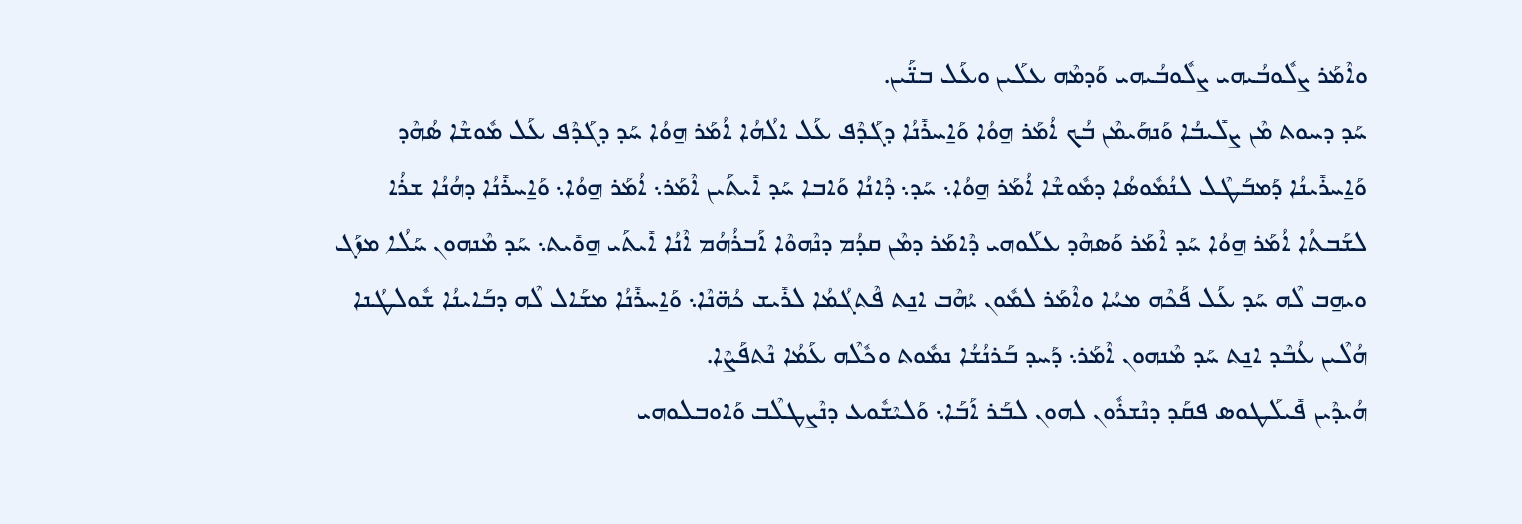ܘܐܶܡܰܪ ܨܠܽܘܒܳܝܗܝ ܨܠܽܘܒܳܝܗܝ ܘܰܕܡܶܗ ܥܠܰܝܢ ܘܥܰܠ ܒܢ̈ܰܝܢ.
ܚܰܕ ܕܚܘܬ ܡܶܢ ܨܠܺܝܒܳܐ ܘܰܢܗܰܝܡܶܢ ܒܳܟ ܐܳܡܰܪ ܗ̱ܘܳܐ ܘܰܐ̱ܚܪܺܢܳܐ ܕܓܰܕܶܦ ܥܰܠ ܐܠܳܗܳܐ ܐܳܡܰܪ ܗ̱ܘܳܐ ܚܰܕ ܕܓܰܕܶܦ ܥܰܠ ܡܽܘܫܶܐ ܣܳܗܶܕ ܘܰܐ̱ܚܪܺܝܢܳܐ ܕܰܡܒܰܛܶܠ ܠܢܳܡܽܘܣܳܐ ܕܡܽܘܫܶܐ ܐܳܡܰܪ ܗ̱ܘܳܐ܆ ܚܰܕ܆ ܕܶܐܢܳܐ ܘܰܐܒܐ ܚܰܕ ܐܺܝܬܰܝܢ ܐܶܡܰܪ܆ ܐܳܡܰܪ ܗ̱ܘܳܐ܆ ܘܰܐ̱ܚܪܺܢܳܐ ܕܗܳܢܳܐ ܫܪܳܐ ܠܫܰܒܬܳܐ ܐܳܡܰܪ ܗ̱ܘܳܐ ܚܰܕ ܐܶܡܰܪ ܘܰܣܗܶܕ ܥܠܰܘܗܝ ܕܶܐܡܰܪ ܕܡܶܢ ܩܕܳܡ ܕܢܶܗܘܶܐ ܐܰܒܪܳܗܳܡ ܐܶܢܳܐ ܐܺܝܬܰܝ ܗ̱ܘܺܝܬ܆ ܚܰܕ ܡܶܢܗܘܢ ܚܰܠܳܐ ܡܙܰܓ ܘܝܗ̱ܒ ܠܶܗ ܚܰܕ ܥܰܠ ܦܰܟܶܗ ܡܚܳܐ ܘܐܶܡܰܪ ܠܡܽܘܢ ܝܳܗܶܒ ܐܢ̱ܬ ܦܶܬܓܳܡܳܐ ܠܪܺܝܫ ܟܳܗ̈ܢܶܐ܆ ܘܰܐ̱ܚܪܺܢܳܐ ܡܫܰܐܠ ܠܶܗ ܕܒܰܐܝܢܳܐ ܫܽܘܠܛܳܢܐ ܗܳܠܶܝܢ ܥܳܒܶܕ ܐܢ̱ܬ ܚܰܕ ܡܶܢܗܘܢ ܐܶܡܰܪ܆ ܕܰܚܕ ܒܰܪܢܳܫܳܐ ܢܡܽܘܬ ܘܟܽܠܶܗ ܥܰܡܳܐ ܢܶܬܦܰܨܶܐ.
ܗܳܝܕܶܝܢ ܦܺܝܠܰܛܘܣ ܦܩܰܕ ܕܢܶܫܪܽܘܢ ܠܗܘܢ ܠܒܰܪ ܐܰܒܰܐ܆ ܘܰܠܝܶܫܽܘܥ ܕܢܶܨܛܠܶܒ ܘܰܐܘܒܠܘܗܝ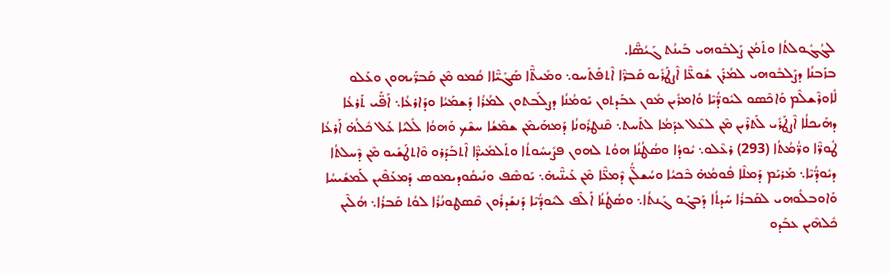ܠܓܳܓܽܘܠܬܳܐ ܘܬܰܡܳܢ ܨܰܠܒܽܘܗܝ ܒܰܝܢܳܬ ܓܰܝܳܣ̈ܶܐ.
ܒܙܰܒܢܳܐ ܕܨܰܠܒܽܘܗܝ ܠܡܳܪܰܢ ܫܽܘܥ̈ܶܐ ܐܶܨܛܰܪܺܝܘ ܩܰܒܪ̈ܶܐ ܐܶܬܦܰܬܰܚܘ܆ ܘܡܺܝܬ̈ܶܐ ܣܰܓܺܝ̈ܶܐܐ ܩܳܡܘ ܡܶܢ ܩܰܒܪ̈ܰܝܗܘܢ ܘܥܰܠܘ ܠܽܐܘܪܶܫܠܶܡ ܘܰܐܟܶܣܘ ܠܝܽܘܕ̈ܳܝܶܐ ܘܳܐܡܪܺܝܢ ܡܽܘܢ ܥܒܰܕܬܘܢ ܝܰܘܡܳܢܳܐ ܕܨܠܰܒܬܘܢ ܠܡܳܪܳܐ ܕܰܫܡܰܝܳܐ ܘܕܰܐܪܥܳܐ܆ ܐܰܦ̈ܰܝ ܬܰܪܥܳܐ ܕܗܰܝܟܠܳܐ ܐܶܨܛܰܪܺܝ ܠܰܬܪܶܝܢ ܡܶܢ ܠܥܶܠ ܥܕܰܡܳܐ ܠܬܰܚܬ܆ ܩܶܢܛܪܽܘܢܳܐ ܕܰܡܗܰܝܡܶܢ ܫܡܶܫܳܐ ܚܫܶܟ ܘܰܗܘܳܐ ܠܺܠܝܳܐ ܥܰܠ ܟܽܠܳܗ̇ ܐܰܪܥܳܐ ܛܽܘܪ̈ܶܐ ܘܪ̈ܳܡܳܬܳܐ (293) ܪܥܶܠܘ܆ ܝܽܘܕܳܐ ܘܣܳܛܳܢܳܐ ܗܘܳܬ ܠܗܘܢ ܦܨܺܝܚܽܘܬܳܐ ܘܬܰܠܡܺܝܕ̈ܶܐ ܐܶܬܒܰܕܰܪܘ ܘܶܐܬܛܰܫܺܝܘ ܡܶܢ ܕܶܚܠܬܳܐ ܕܝܽܘܕ̈ܳܝܶܐ܆ ܡܰܪܝܰܡ ܕܰܡܠܶܐ ܦܽܘܡܳܗ̇ ܒܶܟܝܳܐ ܘܚܳܫܠ̈ܳܢ ܕܶܡܥ̈ܶܐ ܡܶܢ ܥܰܝܢ̈ܶܝܗ̇܆ ܝܰܘܣܶܦ ܘܢܺܝܩܳܘܕܝܡܘܣ ܕܰܡܥܰܦܶܝܢ ܠܰܡܫܺܝܚܳܐ ܘܰܐܘܒܠܽܘܗܝ ܠܩܰܒܪܳܐ ܚܰܕܬܳܐ ܕܰܒܓܰܘ ܓܰܢܬܳܐ܆ ܘܣܳܛܳܢܳܐ ܐܰܠܶܦ ܠܝܽܘܕ̈ܳܝܶܐ ܕܰܢܫܰܕܪܽܘܢ ܩܶܣܛܘܢܳܪܳܐ ܠܘܳܬ ܩܰܒܪܳܐ܆ ܗܳܠܶܝܢ ܟܽܠܗܶܝܢ ܥܒܰܕܘ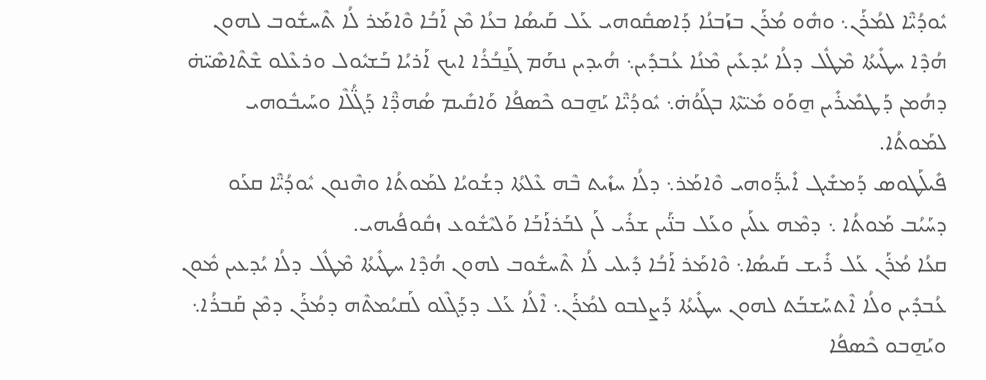ܝܽܘܕܳܝ̈ܶܐ ܠܡܳܪܰܢ܆ ܘܗܽܘ ܡܳܪܰܢ ܒܙܰܒܢܳܐ ܕܰܐܣܩܽܘܗܝ ܥܰܠ ܩܰܝܣܳܐ ܒܥܳܐ ܡܶܢ ܐܰܒܳܐ ܘܶܐܡܰܪ ܠܳܐ ܬܶܚܫܽܘܒ ܠܗܘܢ ܗܳܕܶܐ ܚܛܺܝܬܳܐ ܡܶܛܽܠ ܕܠܳܐ ܝܳܕܥܺܝܢ ܡܶܢܳܐ ܥܳܒܕܺܝܢ܆ ܗܳܝܕܝܢ ܢܗܰܡ ܓܰܢ̱ܒܳܪܳܐ ܐܝܟ ܐܰܪܝܳܐ ܒܰܫܝܽܘܠ ܘܪܥܶܠܘ ܫܶܬܶܐܣܶܝ̈ܗ̇ ܕܗܳܡܢ ܕܰܛܡܺܝܪܺܝܢ ܗ̱ܘܰܘ ܡܺܝ̈ܬܶܐ ܒܓܰܘܳܗ̇܆ ܝܽܘܕܳܝ̈ܶܐ ܝܰܗ̱ܒܘ ܟܶܣܦܳܐ ܘܰܐܩܺܝܡ ܣܳܗܕ̈ܶܐ ܕܰܓ̈ܳܠܶܐ ܘܚܰܝܒܽܘܗܝ ܠܡܰܘܬܳܐ.
ܦܺܝܠܰܛܘܣ ܕܰܡܫܺܝܓ ܐܺܝܕ̈ܰܘܗܝ ܘܶܐܡܰܪ܆ ܕܠܳܐ ܚܙܺܝܬ ܒܶܗ ܥܶܠܬܳܐ ܕܫܳܘܝܳܐ ܠܡܰܘܬܳܐ ܘܗܶܢܘܢ ܝܽܘܕܳܝ̈ܶܐ ܩܥܰܘ ܕܚܰܝܳܒ ܡܰܘܬܳܐ ܆ ܕܡܶܗ ܥܠܰܝܢ ܘܥܰܠ ܒܢ̈ܰܝܢ ܫܪܺܝ ܠܰܢ ܠܒܰܪܐܰܒܰܐ ܘܰܠܝܶܫܽܘܥ ܙܩܽܘܦܳܝܗܝ.
ܩܥܳܐ ܡܳܪܰܢ ܥܰܠ ܪܺܝܫ ܩܰܝܣܳܐ܆ ܘܶܐܡܰܪ ܐܰܒܳܐ ܕܺܝܠܝ ܠܳܐ ܬܶܚܫܽܘܒ ܠܗܘܢ ܗܳܕܶܐ ܚܛܺܝܬܳܐ ܡܶܛܽܠ ܕܠܳܐ ܝܳܕܥܝܢ ܡܽܘܢ ܥܳܒܕܺܝܢ ܘܠܳܐ ܐܶܬܚܰܫܒܰܬ ܠܗܘܢ ܚܛܺܝܬܳܐ ܕܰܨܠܒܘ ܠܡܳܪܰܢ܆ ܐܶܠܳܐ ܥܰܠ ܕܕܰܓܶܠܘ ܠܰܩܝܳܡܬܶܗ ܕܡܳܪܰܢ ܕܡܶܢ ܩܰܒܪܳܐ܆ ܘܝܰܗ̱ܒܘ ܟܶܣܦܳܐ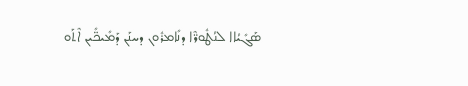ܣܰܓܺܝܳܐܐ ܠܢܳܛܽܘܪ̈ܶܐ ܕܢܺܐܡܪܽܘܢ ܕܚܢܰܢ ܕܰܡܺܝܟ̈ܺܝܢ ܐܶܬܰܘ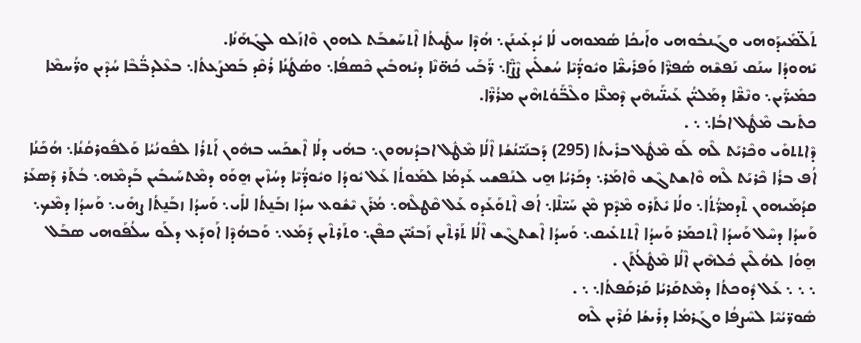ܬܰܠ̈ܡܺܝܕܰܘܗܝ ܘܓܰܢܒܽܘܗܝ ܘܐܰܝܟܳܐ ܣܳܡܘܗܝ ܠܳܐ ܝܳܕܥܺܝܢܰܢ܆ ܗܳܕܶܐ ܚܛܺܝܬܳܐ ܐܶܬܚܰܫܒܰܬ ܠܗܘܢ ܘܶܐܙܰܠܘ ܠܓܺܗܰܢܳܐ.
ܝܺܗܘܕܳܐ ܚܢܰܩ ܢܰܦܫܶܗ ܣܳܦܪ̈ܶܐ ܘܰܦܪܺܝܫ̈ܶܐ ܘܝܽܘܕ̈ܳܝܶܐ ܚܳܫܠܺܝܢ ܨܶܨ̈ܶܐ܆ ܪ̈ܰܒܰܝ ܟܳܗ̈ܢܶܐ ܕܝܳܗܒܺܝܢ ܟܶܣܦܳܐ܆ ܘܣܳܛܳܢܳܐ ܪܳܩܶܕ ܒܰܡܨܰܥܬܳܐ܆ ܒܥܶܠܕܒ̈ܳܒܶܐ ܚܳܕܶܝܢ ܘܪ̈ܳܚܡܶܐ ܟܡܺܝܪ̈ܺܝܢ܆ ܘܢܶܫ̈ܶܐ ܕܡܰܠܝ̈ܳܢ ܥܰܝܢ̈ܰܝܗܶܝܢ ܕܶܡܥ̈ܶܐ ܘܠܶܒ̈ܰܘܳܬܗܶܝܢ ܡܪܳܪ̈ܶܐ.
ܟܬܺܝܒ ܡܶܛܽܠ ܐܒܳܐ܆ ܆ .
ܕܶܐܬܬܘܺܝ ܘܟܶܪܝܰܬ ܠܶܗ ܠܰܘ ܡܶܛܽܠ ܒܪܺܝܬܳܐ (295) ܕܰܒܢܰܝ̈ܢܳܫܳܐ ܐܶܠܳܐ ܡܶܛܽܠ ܐܒܕܳܢܗܘܢ܆ ܒܗܳܝ ܕܠܳܐ ܐܶܫܟܰܚ ܒܗܽܘܢ ܐܰܬܪܳܐ ܠܦܽܘܢܳܝܳܐ ܘܰܠܦܽܘܪܩܳܢܳܐ܆ ܗܳܟܰܢܳܐ ܐܳܦ ܒܪܳܐ ܟܶܪܝܰܬ ܠܶܗ ܘܶܐܫܬܓܶܫ ܘܶܐܡܰܪ܆ ܕܟܰܪܝܳܐ ܗ̱ܝ ܠܢܰܦܫܝ ܥܰܕܡܳܐ ܠܡܰܘܬܳܐ ܥܰܠ ܝܽܘܕܳܐ ܘܝܽܘܕ̈ܳܝܶܐ ܕܚܳܙܶܝܢ ܗ̱ܘܰܘ ܕܡܶܬܚܰܝܒܺܝܢ ܒܰܕܡܶܗ܆ ܒܳܬܰܪ ܕܰܣܥܰܪ ܩܕܳܡܰܝܗܘܢ ܬܶܕܡܪ̈ܳܬܳܐ܆ ܘܠܳܐ ܝܺܬܰܪܘ ܡܶܕܶܡ ܡܶܢ ܚܰܝ̈ܠܶܐ܆ ܐܳܦ ܐܶܬܘܰܥܰܕܘ ܥܰܠ ܩܶܛܠܶܗ܆ ܡܳܪܰܢ ܝܶܫܽܘܥ ܚܕܳܐ ܙܒܰܢ̱ܬܳܐ ܠܐܺܝ܆ ܘܰܚܕܳܐ ܙܒܰܢ̱ܬܳܐ ܨܗܺܝ܆ ܘܰܚܕܳܐ ܕܡܶܟ܆ ܘܰܚܕܳܐ ܕܚܶܠ ܘܰܚܕܳܐ ܐܶܬܟܡܰܪ ܘܰܚܕܳܐ ܐܶܬܬܥܺܝܩ܆ ܘܰܚܕܳܐ ܐܶܫܬܓܶܫ ܐܶܠܳܐ ܬܰܪܬܶܝܢ ܙܰܒܢܺܝ̈ܢ ܟܦܶܢ܆ ܘܬܰܪܬܶܝܢ ܕܰܡܰܥ܆ ܘܰܒܗܳܕܶܐ ܐܰܘܕܰܥ ܕܠܰܘ ܚܠܳܦܰܘܗܝ ܣܒܰܠ ܗ̱ܘܳܐ ܠܗܳܠܶܝܢ ܟܽܠܗܶܝܢ ܐܶܠܳܐ ܡܶܛܽܠܳܬܰܢ .
܆ ܆ ܆ ܥܰܠ ܕܽܘܟܬܳܐ ܕܡܶܬܩܰܪܝܳܐ ܩܰܪܩܰܦܬܳܐ܆ ܆ .
ܣܽܘܪ̈ܝܳܝܶܐ ܠܚܶܨܦܳܐ ܘܓܰܪܡܳܐ ܕܪܺܝܫܳܐ ܩܳܪܶܝܢ ܠܶܗ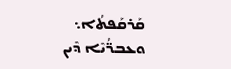ܩܰܪܩܰܦܬܳܐ܆ ܘܥܒܪ̈ܳܝܶܐ ܕܶܝܢ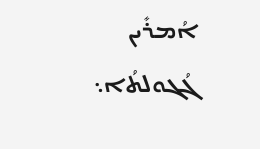ܐܳܡܪܺܝܢ ܓܳܓܘܠܬܳܐ܆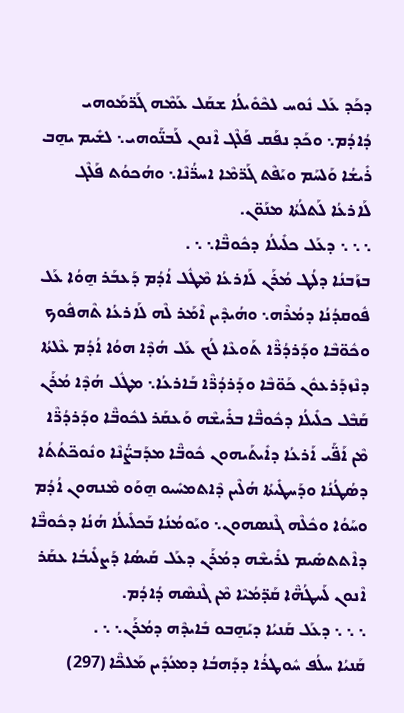ܕܟܰܕ ܥܰܠ ܢܽܘܚ ܠܟܶܘܺܝܠܳܐ ܫܩܰܠ ܥܰܡܶܗ ܓܰܪ̈ܡܰܘܗܝ ܕܳܐܕܳܡ܆ ܘܟܰܕ ܢܦܰܩ ܦܰܠܶܓ ܐܶܢܘܢ ܠܰܒܢ̈ܰܘܗܝ܆ ܠܫܺܝܡ ܝܗ̱ܒ ܪܺܝܫܳܐ ܘܰܠܚܰܡ ܘܝܰܦܶܬ ܓܰܪ̈ܡܶܐ ܐܚܪ̈ܳܢܶܐ܆ ܘܗܳܟܘܳܬ ܦܰܠܶܓ ܠܰܐܪܥܳܐ ܠܰܬܠܳܬܳܐ ܡܢܰܘ̈ܢ.
܆ ܆ ܆ ܕܥܰܠ ܟܠܺܝܠܳܐ ܕܟܽܘܒ̈ܶܐ܆ ܆ .
ܒܙܰܒܢܳܐ ܕܠܳܛ ܡܳܪܰܢ ܠܰܐܪܥܳܐ ܡܶܛܽܠ ܐܳܕܳܡ ܕܰܥܒܰܪ ܗ̱ܘܳܐ ܥܰܠ ܦܽܘܩܕܳܢܳܐ ܕܡܳܪܶܗ܆ ܘܗܳܝܕܶܝܢ ܐܶܡܰܪ ܠܶܗ ܠܰܐܪܥܳܐ ܬܶܗܦܽܘܟ ܘܟܽܘ̈ܒܶܐ ܘܕܰܪܕܳܪ̈ܶܐ ܬܰܘܥܶܐ ܠܳܟ ܥܰܠ ܗܳܕܶܐ ܗܘܳܐ ܐܳܕܳܡ ܥܶܠܬܳܐ ܕܢܶܙܕܰܪܥܘܽܢ ܟܰܘ̈ܒܶܐ ܘܕܰܪܕܳܪ̈ܶܐ ܒܰܐܪܥܳܐ܆ ܡܛܽܠ ܗܳܕܶܐ ܡܳܪܰܢ ܩܰܒܶܠ ܟܠܺܝܠܳܐ ܕܟܽܘܒ̈ܶܐ ܒܪܺܝܫܶܗ ܘܰܥܩܰܪ ܠܟܽܘܒ̈ܶܐ ܘܕܰܪܕܳܪ̈ܶܐ ܡܶܢ ܐܰܦ̈ܰܝ ܐܰܪܥܳܐ ܕܐܺܝܬܰܝܗܘܢ ܟܽܘܒ̈ܶܐ ܡܕܰܒܨ̈ܳܢܶܐ ܘܢܽܘܟ̈ܬܳܬܳܐ ܕܣܳܛܳܢܳܐ ܘܕܰܚܛܺܝܬܳܐ ܗܳܠܶܝܢ ܕܶܐܬܡܚܺܝܘ ܗ̱ܘܰܘ ܡܶܢܗܘܢ ܐܳܕܳܡ ܘܚܰܘܳܐ ܘܟܽܠܶܗ ܓܶܢܣܗܘܢ܆ ܘܝܰܘܡܳܢܳܐ ܒܰܟܠܺܝܠܳܐ ܗܳܢܳܐ ܕܟܽܘܒ̈ܶܐ ܕܐܶܬܬܣܺܝܡ ܠܪܺܝܫܶܗ ܕܡܳܪܰܢ ܕܥܰܠ ܩܰܝܣܳܐ ܕܰܨܠܺܝܒܳܐ ܥܩܰܪ ܐܶܢܘܢ ܠܰܚܛܳܗ̈ܶܐ ܩܰܕ̈ܡܳܝܶܐ ܡܶܢ ܓܶܢܣܶܗ ܕܳܐܕܳܡ.
܆ ܆ ܆ ܕܥܰܠ ܩܰܢܝܳܐ ܕܝܰܗ̱ܒܘ ܒܺܐܝܕܶܗ ܕܡܳܪܰܢ܆ ܆ .
ܩܰܢܝܳܐ ܚܠܳܦ ܚܽܘܛܪܳܐ ܕܕܰܗܒܳܐ ܕܡܥܳܕܺܝܢ ܡܰܠܟ̈ܶܐ (297)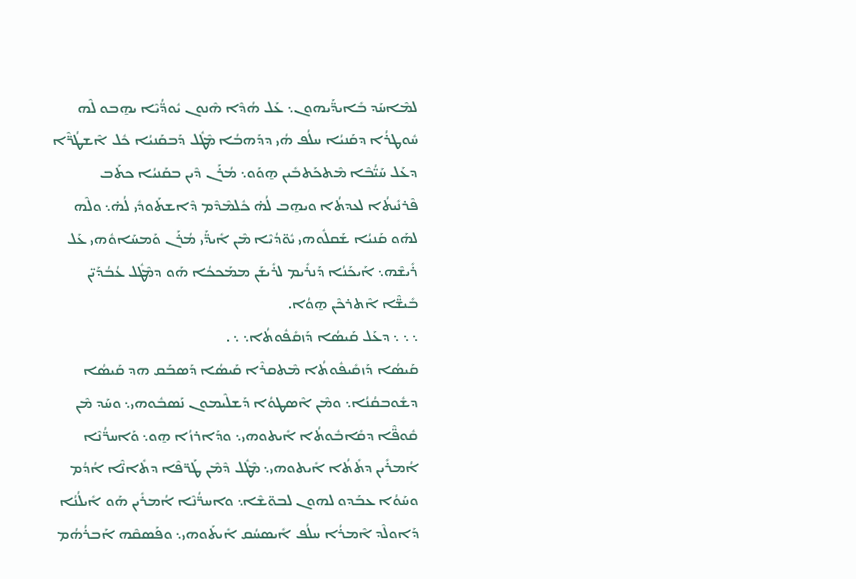ܠܡܶܐܚܰܕ ܒܺܐܝܕ̈ܰܝܗܘܢ܆ ܥܰܠ ܗܳܕܶܐ ܗܶܢܘܢ ܝܽܘܕ̈ܳܝܶܐ ܝܗ̱ܒܘ ܠܶܗ ܚܽܘܛܪܳܐ ܕܩܰܢܝܳܐ ܚܠܳܦ ܗܳܝ ܕܕܰܗܒܳܐ ܡܶܛܽܠ ܕܰܒܩܰܢܝܳܐ ܟܽܠ ܐܶܫܛܳܪ̈ܶܐ ܕܥܰܠ ܚܰܝ̈ܳܒܶܐ ܡܶܬܟܰܬܒܺܝܢ ܗ̱ܘܰܘ܆ ܡܳܪܰܢ ܕܶܝܢ ܒܩܰܢܝܳܐ ܟܬܰܒ ܦܶܪܢܺܝܬܳܐ ܠܥܕܬܳܐ ܘܝܗ̱ܒ ܠܳܗ̇ ܟܽܠܡܶܕܶܡ ܕܶܐܫܬܰܘܕܺܝ ܠܳܗ̇܆ ܘܠܶܗ ܠܗܰܘ ܩܰܢܝܳܐ ܫܰܩܠܽܘܗܝ ܝܽܘ̈ܕܳܝܶܐ ܡܶܢ ܐܺܝܕ̈ܰܝ ܡܳܪܰܢ ܘܰܡܚܰܐܘܽܗܝ ܥܰܠ ܪܺܝܫܶܗ܆ ܐܰܝܟܰܢܳܐ ܕܰܢܪܺܝܡ ܠܪܺܝܫܰܢ ܡܡܰܟܟܳܐ ܗܰܘ ܕܡܶܛܽܠ ܥܳܒܳܕܰܝ̈ܢ ܒܺܝܫ̈ܶܐ ܐܶܬܪܟܶܢ ܗ̱ܘܳܐ.
܆ ܆ ܆ ܕܥܰܠ ܩܰܝܣܳܐ ܕܰܙܩܺܦܽܘܬܳܐ܆ ܆ .
ܩܰܝܣܳܐ ܕܰܙܩܺܝܦܽܘܬܳܐ ܡܶܬܩܪܶܐ ܩܰܝܣܳܐ ܕܰܣܒܰܩ ܗܕ ܩܰܝܣܳܐ ܕܫܽܘܒܩܳܢܳܐ܆ ܘܡܶܢ ܐܶܣܛܘܳܐ ܕܰܫܠܶܝܡܘܢ ܢܰܣܒܽܘܗܝ܆ ܘܚܰܕ ܡܶܢ ܩܽܘܦ̈ܶܐ ܕܩܺܐܒܽܘܬܳܐ ܐܺܝܬܘܗܝ܆ ܘܕܰܐܪܙܳܐ ܗ̱ܘ܆ ܘܰܐܚܪ̈ܳܢܶܐ ܐܳܡܪܺܝܢ ܕܬܺܬܳܐ ܐܺܝܬܘܗܝ܆ ܡܶܛܽܠ ܕܶܡܶܢ ܛܰܪ̈ܦܶܐ ܕܬܺܐܢ̈ܶܐ ܐܳܕܳܡ ܘܚܰܘܳܐ ܥܒܰܕܘ ܠܗܘܢ ܠܒܘ̈ܫܶܐ܆ ܘܐܚܪ̈ܳܢܶܐ ܐܳܡܪܺܝܢ ܗܰܘ ܐܺܝܠܳܢܳܐ ܕܰܐܘܠܶܕ ܐܶܡܪܳܐ ܚܠܳܦ ܐܺܝܣܚܳܩ ܐܺܝܬܰܘܗܝ܆ ܘܦܰܣܩܶܗ ܐܰܒܪܳܗܳܡ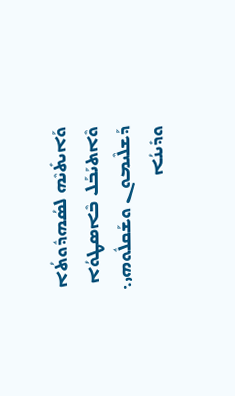ܘܰܐܝܬܺܝܶܗ ܠܣܳܗܕܽܘܬܳܐ ܘܶܐܬܝܰܒܰܠ ܒܶܐܣܛܘܳܐ ܕܰܫܠܶܝܡܘܢ ܘܫܰܩܠܽܘܗܝ܆ ܘܕܺܝܢܳܐ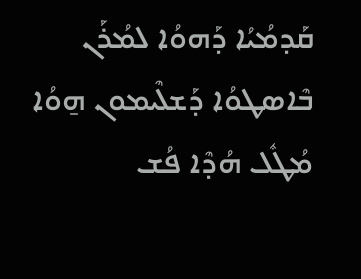ܩܰܕܡܳܝܳܐ ܕܰܗܘܳܐ ܠܡܳܪܰܢ ܒܶܐܣܛܘܳܐ ܕܰܫܠܶܝܡܘܢ ܗ̱ܘܳܐ ܡܳܛܽܠ ܗܳܕܶܐ ܦܳܫ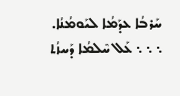ܚܰܪܒܳܐ ܥܕܰܡܳܐ ܠܝܰܘܡܳܢܳܐ.
܆ ܆ ܆ ܥܰܠ ܚܶܠܡܳܐ ܕܰܚܙܳܬ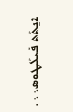ܐܢ̱ܬܰܬ ܦܺܝܠܰܛܘܣ܆ ܆ .